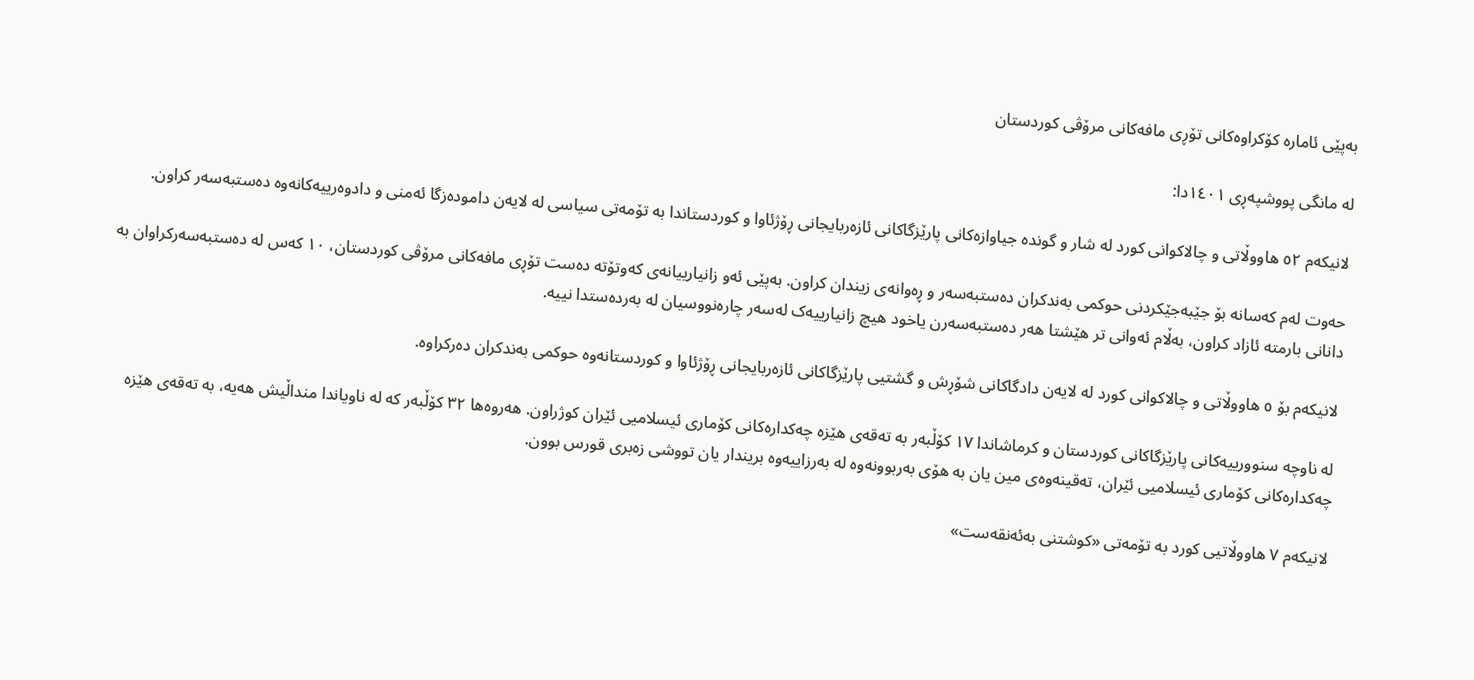بەپێی ئامارە کۆکراوەکانی تۆڕی مافەکانی مرۆڤی کوردستان

لە مانگی پووشپەڕی ١٤٠١دا:

لانیکەم ٥٢ هاووڵاتی و چالاکوانی کورد لە شار و گوندە جیاوازەکانی پارێزگاکانی ئازەربایجانی ڕۆژئاوا و کوردستاندا بە تۆمەتی سیاسی لە لایەن دامودەزگا ئەمنی و دادوەرییەکانەوە دەستبەسەر کراون.

حەوت لەم کەسانە بۆ جێبەجێکردنی حوکمی بەندکران دەستبەسەر و ڕەوانەی زیندان کراون. بەپێی ئەو زانیارییانەی کەوتۆتە دەست تۆڕی مافەکانی مرۆڤی کوردستان، ١٠ کەس لە دەستبەسەرکراوان بە دانانی بارمتە ئازاد کراون، بەڵام ئەوانی تر هێشتا هەر دەستبەسەرن یاخود هیچ زانیارییەک لەسەر چارەنووسیان لە بەردەستدا نییە.

لانیکەم بۆ ٥ هاووڵاتی و چالاکوانی کورد لە لایەن دادگاکانی شۆڕش و گشتیی پارێزگاکانی ئازەربایجانی ڕۆژئاوا و کوردستانەوە حوکمی بەندکران دەرکراوە.

لە ناوچە سنوورییەکانی پارێزگاکانی کوردستان و کرماشاندا ١٧ کۆڵبەر بە تەقەی هێزە چەکدارەکانی کۆماری ئیسلامیی ئێران کوژراون. هەروەها ٣٢ کۆڵبەر کە لە ناویاندا منداڵیش هەیە، بە تەقەی هێزە چەکدارەکانی کۆماری ئیسلامیی ئێران، تەقینەوەی مین یان بە هۆی بەربوونەوە لە بەرزاییەوە بریندار یان تووشی زەبری قورس بوون.

لانیکەم ٧ هاووڵاتیی کورد بە تۆمەتی «کوشتنی بەئەنقەست»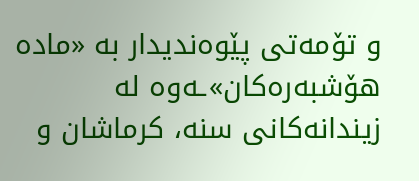و تۆمەتی پێوەندیدار بە «مادە هۆشبەرەکان»ـەوە لە زیندانەکانی سنە، کرماشان و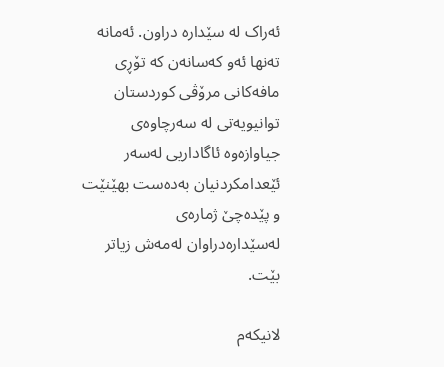ئەراک لە سێدارە دراون. ئەمانە تەنها ئەو کەسانەن کە تۆڕی مافه‌كانی مرۆڤی كوردستان توانیویەتی لە سەرچاوەی جیاوازەوە ئاگاداریی لەسەر ئێعدامکردنیان بەدەست بهێنێت و پێدەچێ ژمارەی لەسێدارەدراوان لەمەش زیاتر بێت.

لانیکەم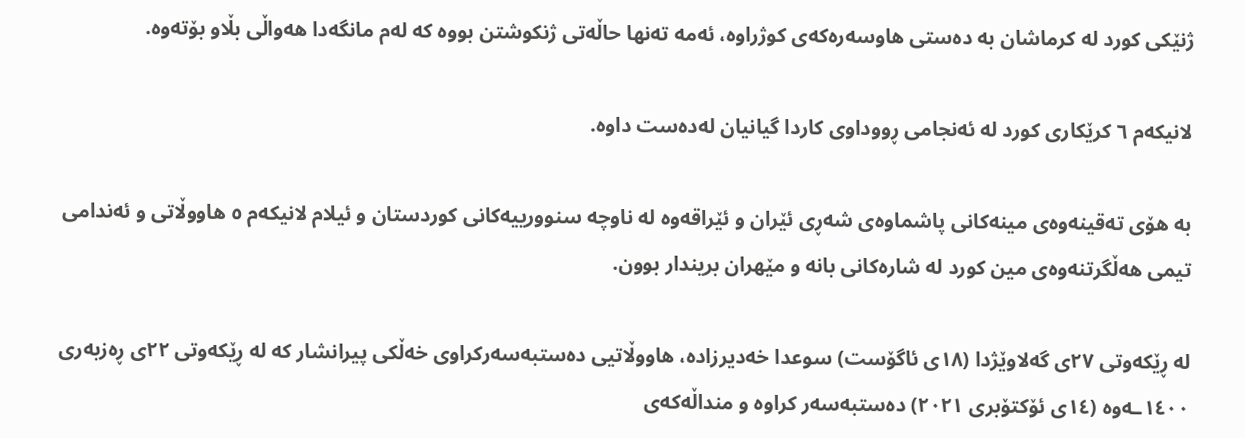ژنێکی کورد لە کرماشان بە دەستی هاوسەرەکەی کوژراوە، ئەمە تەنها حاڵەتی ژنکوشتن بووە کە لەم مانگەدا هەواڵی بڵاو بۆتەوە.

لانیکەم ٦ کرێکاری کورد لە ئەنجامی ڕووداوی کاردا گیانیان لەدەست داوە.

بە هۆی تەقینەوەی مینەکانی پاشماوەی شەڕی ئێران و ئێراقەوە لە ناوچە سنوورییەکانی کوردستان و ئیلام لانیکەم ٥ هاووڵاتی و ئەندامی تیمی هەڵگرتنەوەی مین کورد لە شارەکانی بانە و مێهران بریندار بوون.

لە ڕێکەوتی ٢٧ی گەلاوێژدا (١٨ی ئاگۆست) سوعدا خەدیرزادە، هاووڵاتیی دەستبەسەرکراوی خەڵکی پیرانشار کە لە ڕێکەوتی ٢٢ی ڕەزبەری ١٤٠٠ـەوە (١٤ی ئۆکتۆبری ٢٠٢١) دەستبەسەر کراوە و منداڵەکەی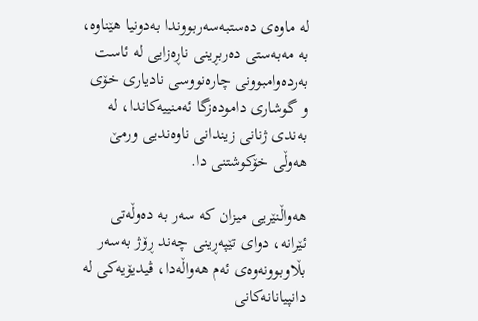لە ماوەی دەستبەسەربووندا بەدونیا هێناوە، بە مەبەستی دەربڕینی ناڕەزایی لە ئاست بەردەوامبوونی چارەنووسی نادیاری خۆی و گوشاری دامودەزگا ئەمنییەکاندا، لە بەندی ژنانی زیندانی ناوەندیی ورمێ هەوڵی خۆکوشتنی دا.

هەواڵنێریی میزان کە سەر بە دەوڵەتی ئێرانە، دوای تێپەڕینی چەند ڕۆژ بەسەر بڵاوبوونەوەی ئەم هەواڵەدا، ڤیدیۆیەکی لە دانپیانانەکانی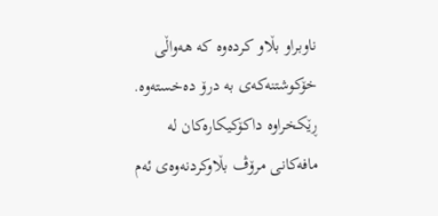ناوبراو بڵاو کردەوە کە هەواڵی خۆکوشتنەکەی بە درۆ دەخستەوە. ڕێکخراوە داکۆکیکارەکان لە مافەکانی مرۆڤ بڵاوکردنەوەی ئەم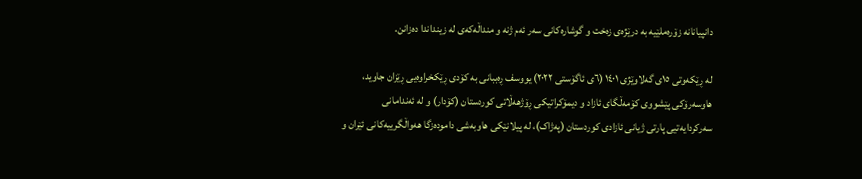دانپیانانە زۆرەملێیە بە درێژەی زەخت و گوشارەکانی سەر ئەم ژنە و منداڵەکەی لە زینداندا دەزانن.

لە ڕێکەوتی ١٥ی گەلاوێژی ١٤٠١ (٦ی ئاگۆستی ٢٠٢٢) یووسف ڕەببانی بە کۆدی ڕێکخراوەیی ڕێزان جاوید، هاوسەرۆکی پێشووی کۆمەڵگای ئازاد و دیمۆکراتیکی ڕۆژهەڵاتی کوردستان (کۆدار) و لە ئەندامانی سەرکردایەتیی پارتی ژیانی ئازادی کوردستان (پەژاک)، لە پیلانێکی هاوبەشی دامودەزگا هەواڵگرییەکانی ئێران و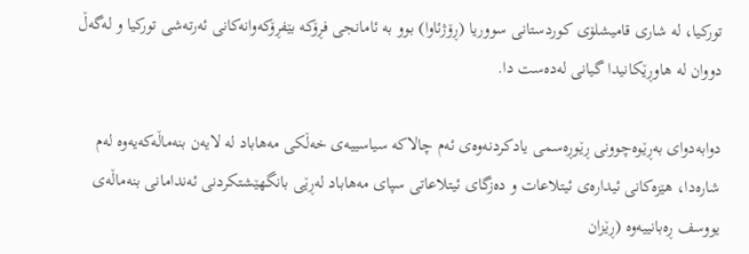تورکیا، لە شاری قامیشلۆی کوردستانی سووریا (ڕۆژئاوا) بوو بە ئامانجی فڕۆکە بێفڕۆکەوانەکانی ئەرتەشی تورکیا و لەگەڵ دووان لە هاوڕێکانیدا گیانی لەدەست دا.

دوابەدوای بەڕێوەچوونی ڕێوڕەسمی یادکردنەوەی ئەم چالاکە سیاسییەی خەڵکی مەهاباد لە لایەن بنەماڵەکەیەوە لەم شارەدا، هێزەکانی ئیدارەی ئیتلاعات و دەزگای ئیتلاعاتی سپای مەهاباد لەڕێی بانگهێشتکردنی ئەندامانی بنەماڵەی یووسف ڕەبانییەوە (ڕێزان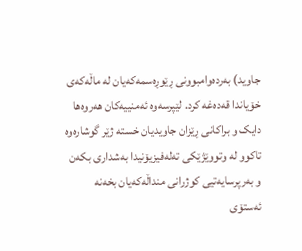جاوید) بەردەوامبوونی ڕێوڕەسمەکەیان لە ماڵەکەی خۆیاندا قەدەغە کرد. لێپرسەوە ئەمنییەکان هەروەها دایک و براکانی ڕێزان جاویدیان خستە ژێر گوشارەوە تاکوو لە وتووێژێکی تەلەفیزیۆنیدا بەشداری بکەن و بەرپرسایەتیی کوژرانی منداڵەکەیان بخەنە ئەستۆی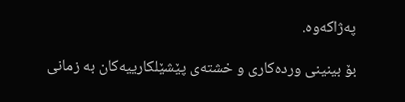پەژاکەوە.

بۆ بینینی وردەکاری و خشتەی پێشێلکارییەکان بە زمانی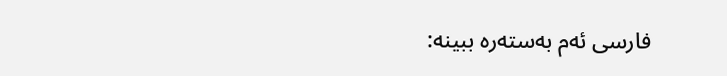فارسی ئەم بەستەرە ببینە: